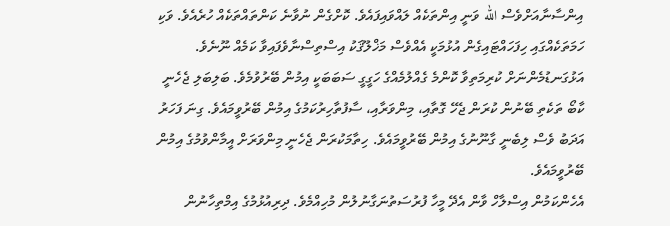އިންސާނާއަށްވެސް الله ވަނީ އިންތަކެއް ލައްވައިފައެވެ. ކޮށްގެން ނުވާނެ ކަންތައްތަކެއް ހުރެއެވެ. ވަކި ހަމަތަކެއްގައި ހިފަހައްޓައިގެން އުޅުމަކީ އެއްވެސް މަޚްލޫޤަކު އިސްތިސްނާވެފައިވާ ކަމެއް ނޫނެވެ. އަޅުގަނޑުމެންނަށް ކުރިމަތިވާ ކޮންމެ ގެއްލުމެއްގެ ހަގީގީ ސަބަބަކީ އިމުން ބޭރުވުމެވެ. ބަލިބަލި ޖެހެނީ ކާބޯ ތަކެތި ބޭނުން ކުރަން ޖެހޭ ގޮތާއި، މިންވަރާއި، ސާފުތާހިރުކަމުގެ އިމުން ބޭރުވީމައެވެ. ގިނަ ފަހަރު އަދަބު ވެސް ލިބެނީ ގާނޫނުގެ އިމުން ބޭރުވީމައެވެ. ހިތާމަކުރަން ޖެހެނީ މިންވަރަށް އީމާންވުމުގެ އިމުން ބޭރުވީމައެވެ.
އެހެންކަމުން އިސްލާހް ވާން އެދޭ މީހާ ފުރުސަތުނަގާނުލުން މުހިއްމެވެ. ދިރިއުޅުމުގެ އިމްތިހާނުން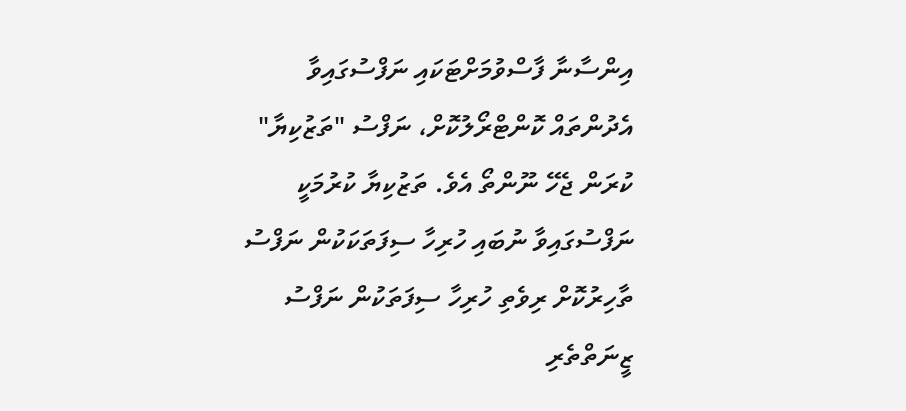އިންސާނާ ފާސްވުމަށްޓަކައި ނަފްސުގައިވާ އެދުންތައް ކޮންޓްރޯލުކޮށް، ނަފްސު "ތަޒުކިޔާ" ކުރަން ޖެހޭ ނޫންތޯ އެވެ. ތަޒުކިޔާ ކުރުމަކީ ނަފްސުގައިވާ ނުބައި ހުރިހާ ސިފަތަކަކުން ނަފްސު ތާހިރުކޮށް ރިވެތި ހުރިހާ ސިފަތަކުން ނަފްސު ޒީނަތްތެރި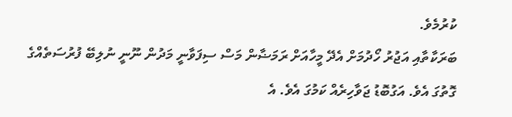ކުރުމެވެ.
ބަރަކާތާއި އަޖުރު ހޯދުމަށް އެދޭ މީހާއަށް ރަމަޟާން މަސް ސިފަވާނީ މަދުން ނޫނީ ނުލިބޭ ފުރުސަތެއްގެ ގޮތުގަ އެވެ. އަގުބޮޑު ޖަވާހިރެއް ކަމުގަ އެވެ. އެ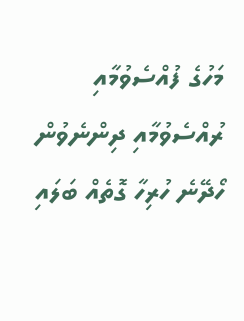މަހުގެ ފުއްސެވުމާއި ރުއްސެވުމާއި ދިންނެވުން ހޯދޭނެ ހުރިހާ ގޮތެއް ބަލައި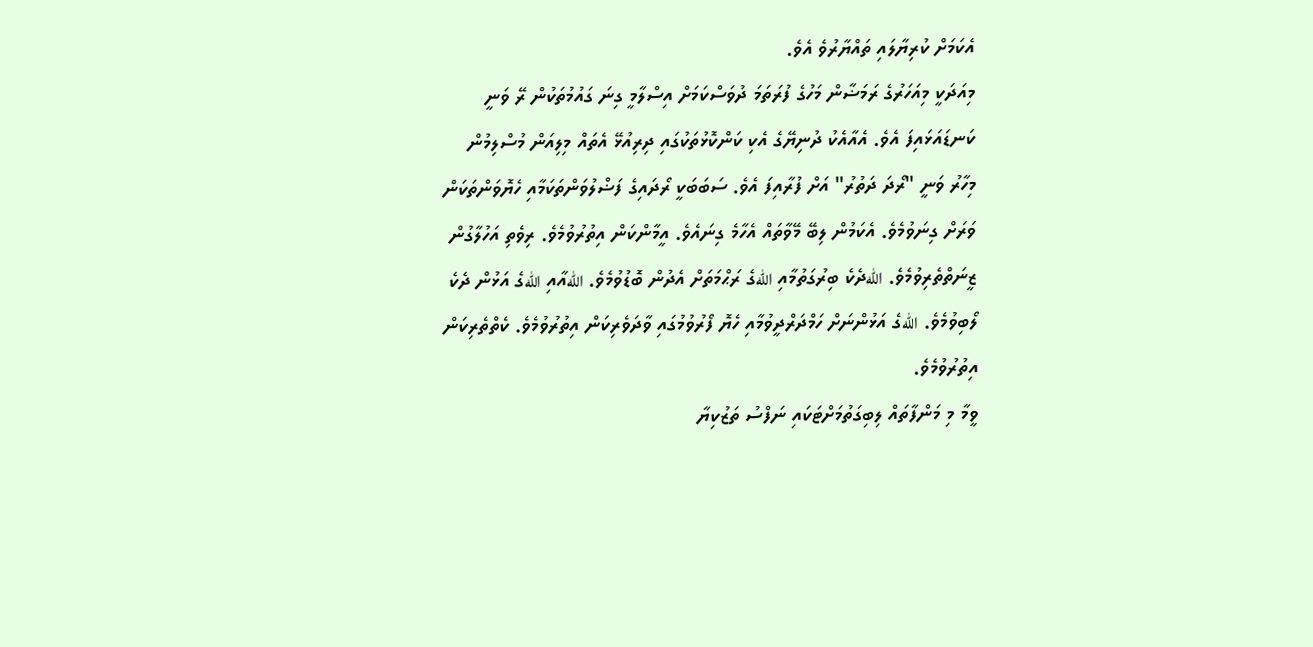އެކަމަށް ކުރިޔާލައި ތައްޔާރުވެ އެވެ.
މިއަދަކީ މިއަހަރުގެ ރަމަޟާން މަހުގެ ފުރަތަމަ ދުވަސްކަމަށް އިސްލާމީ ގިނަ ގައުމުތަކުން ރޭ ވަނީ ކަނޑައަޅައިފަ އެވެ. އެއާއެކު ދުނިޔޭގެ އެކި ކަންކޮޅުތަކުގައި ދިރިއުޅޭ އެތައް މިލިއަން މުސްލިމުން މިހާރު ވަނީ "ރޯދަ ދަތުރު" އަށް ފުރާއިފަ އެވެ. ސަބަބަކީ ރޯދައިގެ ފަޟްލުވަންތަކަމާއި ހެޔޮވަންތަކަން ވަރަށް ގިނަވުމެވެ. އެކަމުން ލިބޭ މޭވާތައް އެހާމެ ގިނައެވެ. އީމާންކަން އިތުރުވުމެވެ. ރިވެތި އަހުލާގުން ޒީނަތްތެރިވުމެވެ. اللهދެކެ ބިރުގަތުމާއި اللهގެ ރަޙްމަތަށް އެދުން ބޮޑުވުމެވެ. اللهއާއި اللهގެ އަޅުން ދެކެ ލޯބިވުމެވެ. اللهގެ އަޅުންނަށް ހަމްދަރްދީވުމާއި ހެޔޮ ފޯރުވުމުގައި ވާދަވެރިކަން އިތުރުވުމެވެ. ކެތްތެރިކަން އިތުރުވުމެވެ.
ވީމާ މި މަންފާތައް ލިބިގަތުމަށްޓަކައި ނަފްސު ތަޒުކިޔާ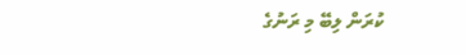ކުރަން ލިބޭ މި ރަނުގެ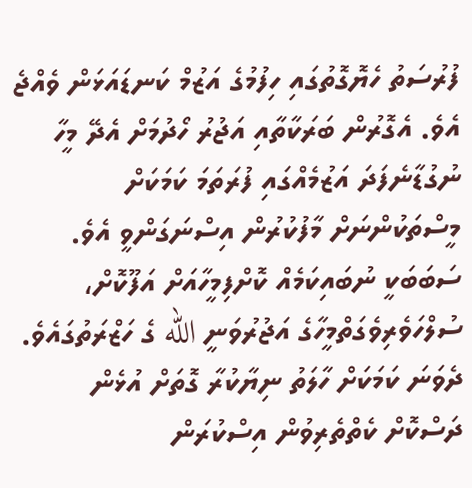ފުރުސަތު ހެޔޮގޮތުގައި ހިފުމުގެ އަޒުމް ކަނޑައަޅަން ވެއްޖެ އެވެ. އެގޮރުން ބަރަކާތާއި އަޖުރު ހޯދުމަށް އެދޭ މީހާ ނުގުޑާނެފަދަ އަޒުމެއްގައި ފުރަތަމަ ކަމަކަށް މީސްތަކުންނަށް މާފުކުރުން އިސްނަގަންވީ އެވެ. ސަބަބަކީ ނުބައިކަމެއް ކޮށްފިމީހާއަށް އަފޫކޮށް، ސުލްހަވެރިވެގަތްމީހާގެ އަޖުރުވަނީ الله ގެ ހަޒްރަތުގައެވެ.
ދެވަނަ ކަމަކަށް ހާލަތު ނިޔާކުރާ ގޮތަށް އުޅެން ދަސްކޮށް ކެތްތެރިވުން އިސްކުރަން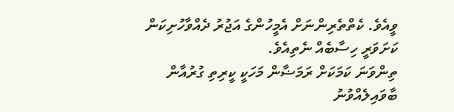ވީއެވެ. ކެތްތެރިންނަށް އެމީހުންގެ އަޖުރު ދެއްވާހުށިކަން ކަށަވަރީ ހިސާބެއް ނެތިއެވެ.
ތިންވަނަ ކަމަކަށް ރަމަޟާން މަހަކީ ކީރިތި ގުރުއާން ބާވައިލެއްވުނު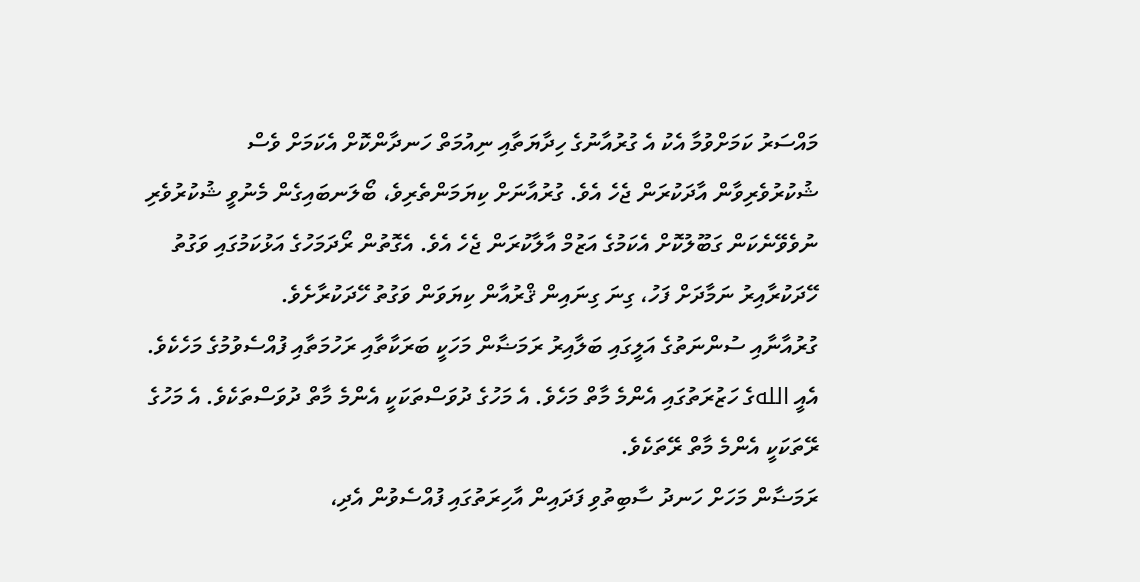މައްސަރު ކަމަށްވުމާ އެކު އެ ގުރުއާނުގެ ހިދާޔަތާއި ނިއުމަތް ހަނދާންކޮށް އެކަމަށް ވެސް ޝުކުރުވެރިވާން އާދަކުރަން ޖެހެ އެވެ. ގުރުއާނަށް ކިޔަމަންތެރިވެ، ބޯލަނބައިގެން މެނުވީ ޝުކުރުވެރި ނުވެވޭނެކަން ގަބޫލުކޮށް އެކަމުގެ އަޒުމް އާލާކުރަން ޖެހެ އެވެ. އެގޮތުން ރޯދަމަހުގެ އަޅުކަމުގައި ވަގުތު ހޭދަކުރާއިރު ނަމާދަށް ފަހު، ގިނަ ގިނައިން ޤްރުއާން ކިޔަވަން ވަގުތު ހޭދަކުރާށެވެ.
ގުރުއާނާއި ސުންނަތުގެ އަލީގައި ބަލާއިރު ރަމަޟާން މަހަކީ ބަރަކާތާއި ރަހުމަތާއި ފުއްސެވުމުގެ މަހެކެވެ. އެއީ اللهގެ ހަޒުރަތުގައި އެންމެ މާތް މަހެވެ. އެ މަހުގެ ދުވަސްތަކަކީ އެންމެ މާތް ދުވަސްތަކެވެ. އެ މަހުގެ ރޭތަކަކީ އެންމެ މާތް ރޭތަކެވެ.
ރަމަޟާން މަހަށް ހަނދު ސާބިތުވި ފަދައިން އާހިރަތުގައި ފުއްސެވުން އެދި،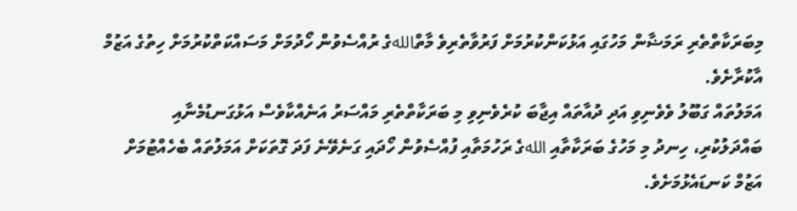މިބަރަކާތްތެރި ރަމަޟާން މަހުގައި އަޅުކަންކުރުމަށް ފަރުވާތެރިވެ މާތްاللهގެ ރުއްސެވުން ހޯދުމަށް މަސައްކަތްކުރުމަށް ހިތުގެ އަޒުމް އާކުރާށެވެ.
އަމަލުތައް ގަބޫލު ވެވެނިވި އަދި ދުއާތައް އިޖާބަ ކުރެވެނިވި މި ބަރަކާތްތެރި މައްސަރު އަނެއްކާވެސް އަޅުގަނޑުމެނާއި ބައްދަލުކުރި، ހިނދު މި މަހުގެ ބަރަކާތާއި اللهގެ ރަހުމަތާއި ފުއްސެވުން ހޯދައި ގަނެވޭނެ ފަދަ ގޮތަކަށް އަމަލުތައް ބެހެއްޓުމަށް އަޒުމް ކަނޑައެޅުމަށެވެ.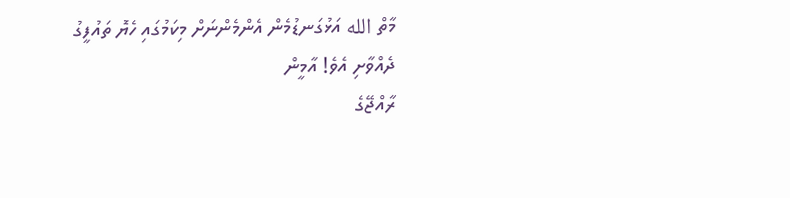މާތް الله އަޅުގަނޑުމެން އެންމެންނަށް މިކަމުގައި ހެޔޮ ތައުފީގު ދެއްވާށި އެވެ! އާމީން
ރާއްޖޭގެ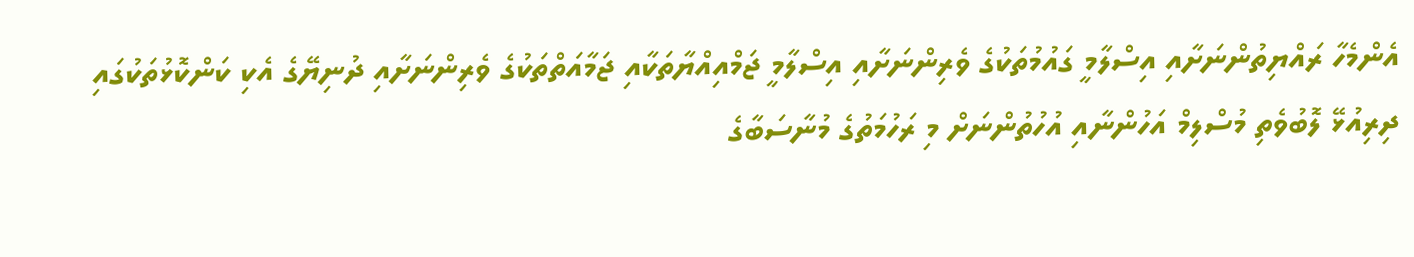އެންމެހާ ރައްޔިތުންނަށާއި އިސްލާމީ ގައުމުތަކުގެ ވެރިންނަށާއި އިސްލާމީ ޖަމްއިއްޔާތަކާއި ޖަމާއަތްތަކުގެ ވެރިންނަށާއި ދުނިޔޭގެ އެކި ކަންކޮޅުތަކުގައި ދިރިއުޅޭ ލޮބުވެތި މުސްލިމް އަހުންނާއި އުހުތުންނަށް މި ރަހުމަތުގެ މުނާސަބާގެ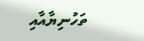ތަހުނިޔާއާއި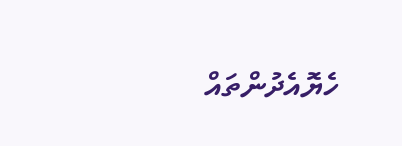ހެޔޮއެދުންތައް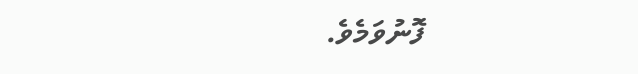ފޮނުވަމެވެ.